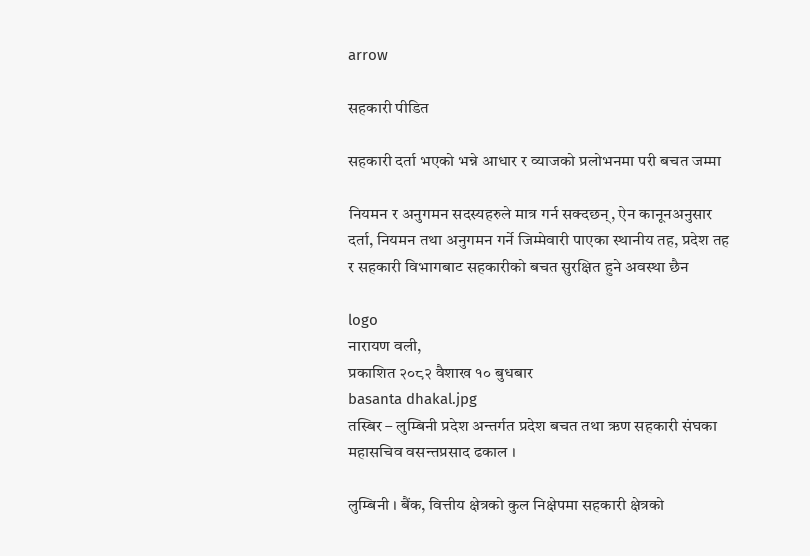arrow

सहकारी पीडित

सहकारी दर्ता भएको भन्ने आधार र व्याजको प्रलोभनमा परी बचत जम्मा

नियमन र अनुगमन सदस्यहरुले मात्र गर्न सक्दछन्, ऐन कानूनअनुसार दर्ता, नियमन तथा अनुगमन गर्ने जिम्मेवारी पाएका स्थानीय तह, प्रदेश तह र सहकारी विभागबाट सहकारीको बचत सुरक्षित हुने अवस्था छैन

logo
नारायण वली,
प्रकाशित २०८२ वैशाख १० बुधबार
basanta dhakal.jpg
तस्बिर – लुम्बिनी प्रदेश अन्तर्गत प्रदेश बचत तथा ऋण सहकारी संघका महासचिव वसन्तप्रसाद ढकाल ।

लुम्बिनी । बैंक, वित्तीय क्षेत्रको कुल निक्षेपमा सहकारी क्षेत्रको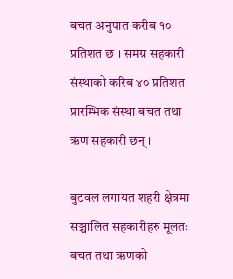बचत अनुपात करीब १० प्रतिशत छ । समग्र सहकारी संस्थाको करिब ४० प्रतिशत प्रारम्भिक संस्था बचत तथा ऋण सहकारी छन् ।

बुटवल लगायत शहरी क्षेत्रमा सञ्चालित सहकारीहरु मूलतः बचत तथा ऋणको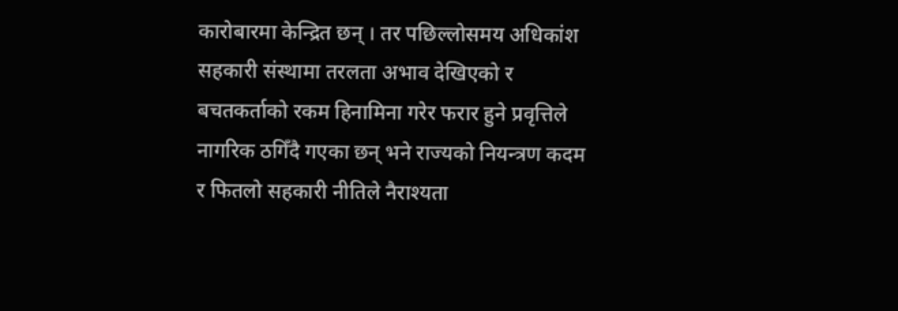कारोबारमा केन्द्रित छन् । तर पछिल्लोसमय अधिकांश सहकारी संस्थामा तरलता अभाव देखिएको र बचतकर्ताको रकम हिनामिना गरेर फरार हुने प्रवृत्तिले नागरिक ठगिँदै गएका छन् भने राज्यको नियन्त्रण कदम र फितलो सहकारी नीतिले नैराश्यता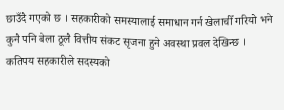छाउँदै गएको छ । सहकारीको समस्यालाई समाधान गर्न खेलाचीँ गरियो भने कुनै पनि बेला ठूलै वित्तीय संकट सृजना हुने अवस्था प्रवल देखिन्छ । कतिपय सहकारीले सदस्यको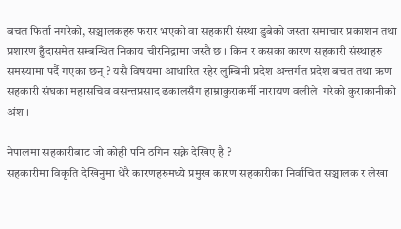बचत फिर्ता नगरेको, सञ्चालकहरु फरार भएको वा सहकारी संस्था डुबेको जस्ता समाचार प्रकाशन तथा प्रशारण हुँदासमेत सम्बन्धित निकाय चीरनिद्रामा जस्तै छ । किन र कसका कारण सहकारी संस्थाहरु समस्यामा पर्दै गएका छन् ? यसै विषयमा आधारित रहेर लुम्बिनी प्रदेश अन्तर्गत प्रदेश बचत तथा ऋण सहकारी संघका महासचिव वसन्तप्रसाद ढकालसँग हाम्राकुराकर्मी नारायण वलीले  गरेको कुराकानीको अंश ।

नेपालमा सहकारीबाट जो कोही पनि ठगिन सक्ने देखिए है ?
सहकारीमा विकृति देखिनुमा धेरै कारणहरुमध्ये प्रमुख कारण सहकारीका निर्वाचित सञ्चालक र लेखा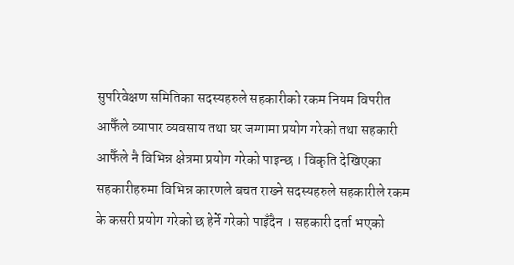सुपरिवेक्षण समितिका सदस्यहरुले सहकारीको रकम नियम विपरीत आफैँले व्यापार व्यवसाय तथा घर जग्गामा प्रयोग गरेको तथा सहकारी आफैँले नै विभिन्न क्षेत्रमा प्रयोग गरेको पाइन्छ । विकृति देखिएका सहकारीहरुमा विभिन्न कारणले बचत राख्ने सदस्यहरुले सहकारीले रकम के कसरी प्रयोग गरेको छ हेर्ने गरेको पाइँदैन । सहकारी दर्ता भएको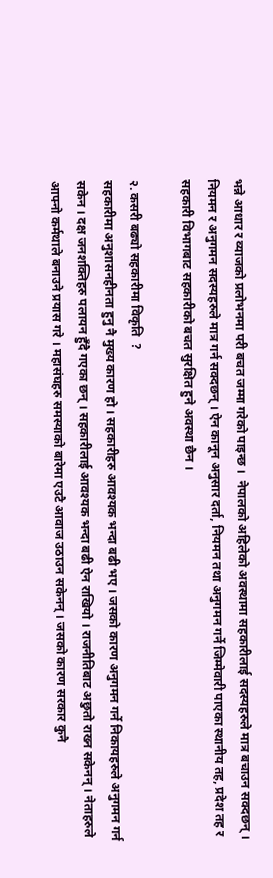भन्ने आधार र व्याजको प्रलोभनमा परी बचत जम्मा गरेको पाइन्छ ।  नेपालको अहिलेको अवस्थामा सहकारीलाई सदस्यहरुले मात्र बचाउन सक्दछन् । नियमन र अनुगमन सदस्यहरुले मात्र गर्न सक्दछन् । ऐन कानून अनुसार दर्ता, नियमन तथा अनुगमन गर्ने जिम्मेवारी पाएका स्थानीय तह, प्रदेश तह र सहकारी विभागबाट सहकारीको बचत सुरक्षित हुने अवस्था छैन ।

२. कसरी बढ्यो सहकारीमा विकृति  ?
सहकारीमा अनुशासनहीनता हुनु नै मुख्य कारण हो । सहकारीहरु आवश्यक भन्दा बढी भए । जसको कारण अनुगमन गर्ने निकायहरुले अनुगमन गर्न सकेन । दक्ष जनशक्तिहरु पलायन हुँदै गएका छन् । सहकारीलाई आवश्यक भन्दा बढी ऐन राखियो । राजनीतिबाट अछुतो राख्न सकेनन् । नेताहरुले आफ्नो कर्मथाले बनाउने प्रयास गरे । महासंघहरु समस्याको बारेमा एउटै आवाज उठाउन सकेनन् । जसको कारण सरकार कुनै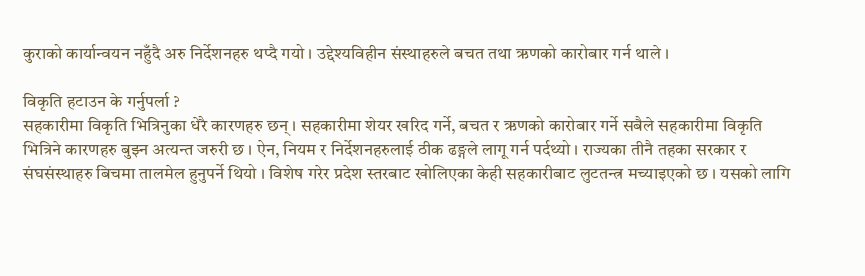कुराको कार्यान्वयन नहुँदै अरु निर्देशनहरु थप्दै गयो । उद्देश्यविहीन संस्थाहरुले बचत तथा ऋणको कारोबार गर्न थाले ।

विकृति हटाउन के गर्नुपर्ला ?
सहकारीमा विकृति भित्रिनुका धेरै कारणहरु छन् । सहकारीमा शेयर खरिद गर्ने, बचत र ऋणको कारोबार गर्ने सबैले सहकारीमा विकृति भित्रिने कारणहरु बुझ्न अत्यन्त जरुरी छ । ऐन, नियम र निर्देशनहरुलाई ठीक ढङ्गले लागू गर्न पर्दथ्यो । राज्यका तीनै तहका सरकार र संघसंस्थाहरु बिचमा तालमेल हुनुपर्ने थियो । विशेष गरेर प्रदेश स्तरबाट खोलिएका केही सहकारीबाट लुटतन्त्र मच्याइएको छ । यसको लागि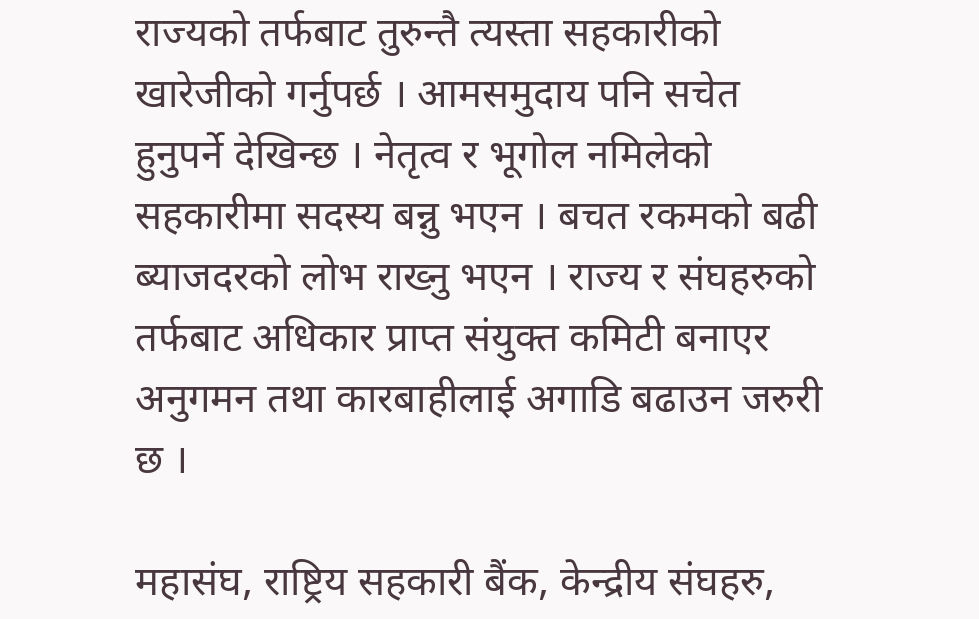राज्यको तर्फबाट तुरुन्तै त्यस्ता सहकारीको खारेजीको गर्नुपर्छ । आमसमुदाय पनि सचेत हुनुपर्ने देखिन्छ । नेतृत्व र भूगोल नमिलेको सहकारीमा सदस्य बन्नु भएन । बचत रकमको बढी ब्याजदरको लोभ राख्नु भएन । राज्य र संघहरुको तर्फबाट अधिकार प्राप्त संयुक्त कमिटी बनाएर अनुगमन तथा कारबाहीलाई अगाडि बढाउन जरुरी छ ।

महासंघ, राष्ट्रिय सहकारी बैंक, केन्द्रीय संघहरु,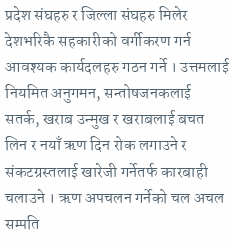प्रदेश संघहरु र जिल्ला संघहरु मिलेर देशभरिकै सहकारीको वर्गीकरण गर्न आवश्यक कार्यदलहरु गठन गर्ने । उत्तमलाई नियमित अनुगमन, सन्तोषजनकलाई सतर्क, खराब उन्मुख र खराबलाई बचत लिन र नयाँ ऋण दिन रोक लगाउने र संकटग्रस्तलाई खारेजी गर्नेतर्फ कारबाही चलाउने । ऋण अपचलन गर्नेको चल अचल सम्पति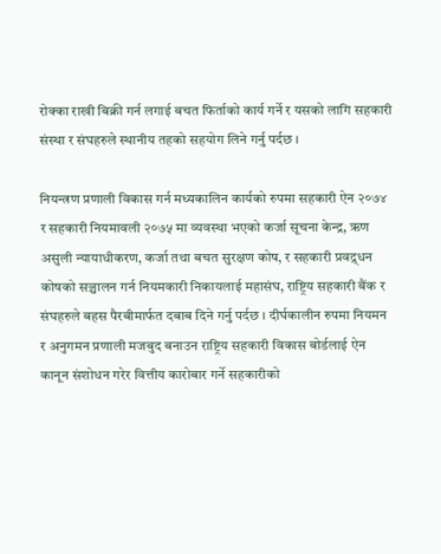रोक्का राखी बिक्री गर्न लगाई बचत फिर्ताको कार्य गर्ने र यसको लागि सहकारी संस्था र संघहरुले स्थानीय तहको सहयोग लिने गर्नु पर्दछ ।

नियन्त्रण प्रणाली विकास गर्न मध्यकालिन कार्यको रुपमा सहकारी ऐन २०७४ र सहकारी नियमावली २०७५ मा व्यवस्था भएको कर्जा सूचना केन्द्र, ऋण असुली न्यायाधीकरण, कर्जा तथा बचत सुरक्षण कोष, र सहकारी प्रवद्र्धन कोषको सञ्चालन गर्न नियमकारी निकायलाई महासंघ, राष्ट्रिय सहकारी बैंक र संघहरुले बहस पैरबीमार्फत दबाब दिने गर्नु पर्दछ । दीर्घकालीन रुपमा नियमन र अनुगमन प्रणाली मजबुद बनाउन राष्ट्रिय सहकारी विकास बोर्डलाई ऐन कानून संशोधन गरेर वित्तीय कारोबार गर्ने सहकारीको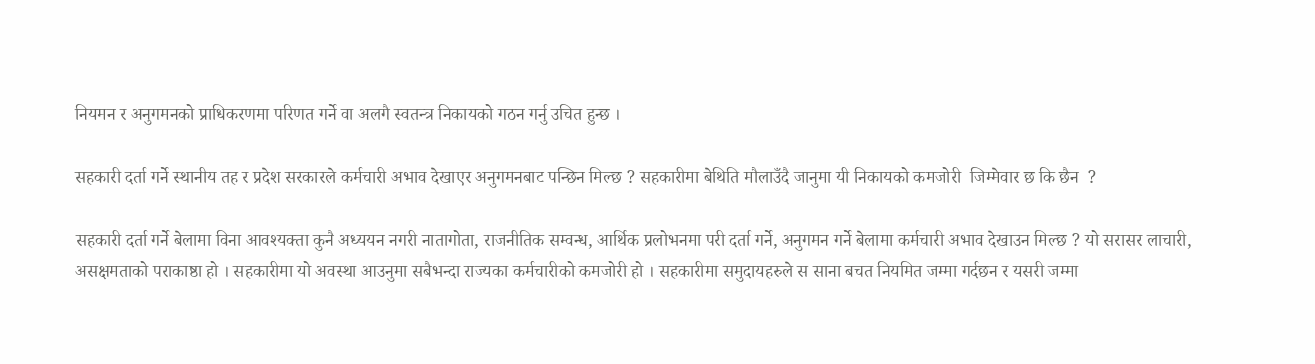नियमन र अनुगमनको प्राधिकरणमा परिणत गर्ने वा अलगै स्वतन्त्र निकायको गठन गर्नु उचित हुन्छ ।

सहकारी दर्ता गर्ने स्थानीय तह र प्रदेश सरकारले कर्मचारी अभाव देखाएर अनुगमनबाट पन्छिन मिल्छ ? सहकारीमा बेथिति मौलाउँदै जानुमा यी निकायको कमजोरी  जिम्मेवार छ कि छैन  ?

सहकारी दर्ता गर्ने बेलामा विना आवश्यक्ता कुनै अध्ययन नगरी नातागोता, राजनीतिक सम्वन्ध, आर्थिक प्रलोभनमा परी दर्ता गर्ने, अनुगमन गर्ने बेलामा कर्मचारी अभाव देखाउन मिल्छ ? यो सरासर लाचारी, असक्षमताको पराकाष्ठा हो । सहकारीमा यो अवस्था आउनुमा सबैभन्दा राज्यका कर्मचारीको कमजोरी हो । सहकारीमा समुदायहरुले स साना बचत नियमित जम्मा गर्दछन र यसरी जम्मा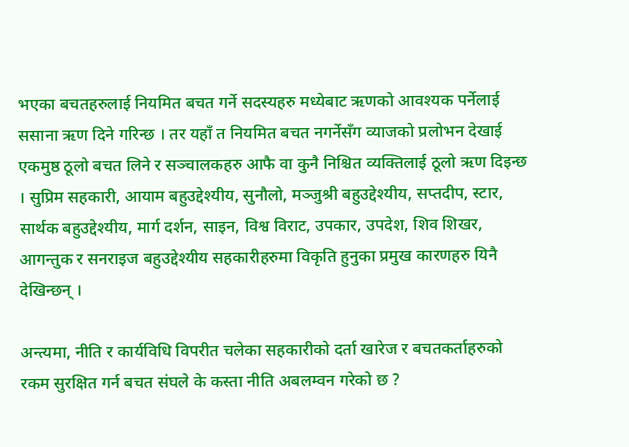भएका बचतहरुलाई नियमित बचत गर्ने सदस्यहरु मध्येबाट ऋणको आवश्यक पर्नेलाई ससाना ऋण दिने गरिन्छ । तर यहाँ त नियमित बचत नगर्नेसँग व्याजको प्रलोभन देखाई एकमुष्ठ ठूलो बचत लिने र सञ्चालकहरु आफै वा कुनै निश्चित व्यक्तिलाई ठूलो ऋण दिइन्छ । सुप्रिम सहकारी, आयाम बहुउद्देश्यीय, सुनौलो, मञ्जुश्री बहुउद्देश्यीय, सप्तदीप, स्टार, सार्थक बहुउद्देश्यीय, मार्ग दर्शन, साइन, विश्व विराट, उपकार, उपदेश, शिव शिखर, आगन्तुक र सनराइज बहुउद्देश्यीय सहकारीहरुमा विकृति हुनुका प्रमुख कारणहरु यिनै देखिन्छन् ।

अन्त्यमा, नीति र कार्यविधि विपरीत चलेका सहकारीको दर्ता खारेज र बचतकर्ताहरुको रकम सुरक्षित गर्न बचत संघले के कस्ता नीति अबलम्वन गरेको छ ?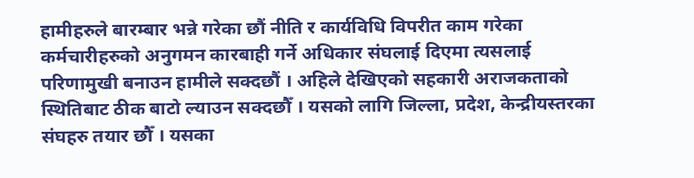हामीहरुले बारम्बार भन्ने गरेका छौं नीति र कार्यविधि विपरीत काम गरेका कर्मचारीहरुको अनुगमन कारबाही गर्ने अधिकार संघलाई दिएमा त्यसलाई परिणामुखी बनाउन हामीले सक्दछौं । अहिले देखिएको सहकारी अराजकताको स्थितिबाट ठीक बाटो ल्याउन सक्दछौँ । यसको लागि जिल्ला, प्रदेश, केन्द्रीयस्तरका संघहरु तयार छौँ । यसका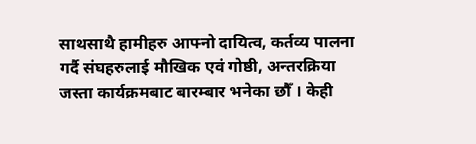साथसाथै हामीहरु आफ्नो दायित्व, कर्तव्य पालना गर्दै संघहरुलाई मौखिक एवं गोष्ठी, अन्तरक्रिया जस्ता कार्यक्रमबाट बारम्बार भनेका छौँ । केही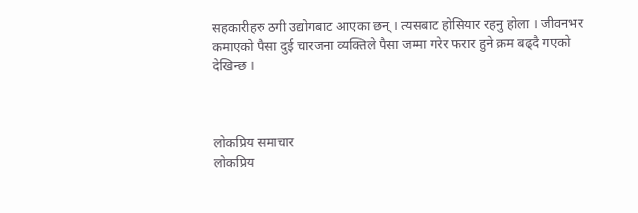सहकारीहरु ठगी उद्योगबाट आएका छन् । त्यसबाट होसियार रहनु होला । जीवनभर कमाएको पैसा दुई चारजना व्यक्तिले पैसा जम्मा गरेर फरार हुने क्रम बढ्दै गएको देखिन्छ ।



लोकप्रिय समाचार
लोकप्रिय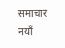समाचार
नयाँ